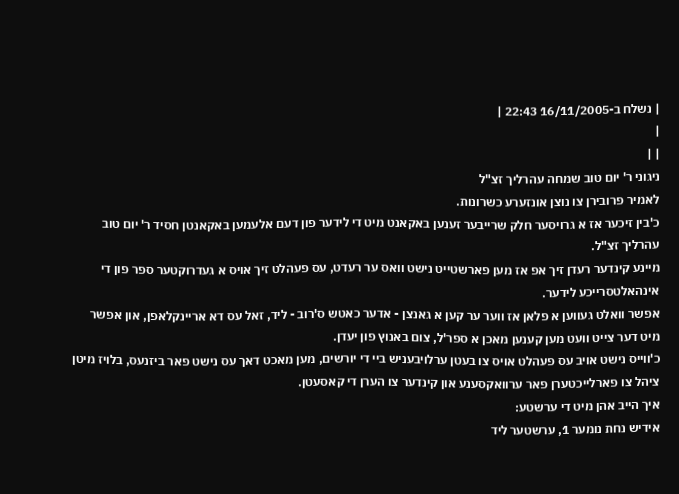| נשלח ב-16/11/2005 22:43 |
|
| |
ניגוני ר' יום טוב שמחה עהרליך זצ"ל
לאמיר פרובירן צו נוצן אונזערע כשרונות.
כ'בין זיכער אז א גרויסער חלק שרייבער זענען באקאנט מיט די לידער פון דעם אלעמען באקאנטן חסיד ר' יום טוב עהרליך זצ"ל.
מיינע קינדער רעדן זיך אפ אז מען פארשטייט נישט וואס ער רעדט, עס פעהלט זיך אויס א געדרוקטער ספר פון די אינהאלטסרייכע לידער.
אפשר וואלט געווען א פלאן אז ווער ער קען א גאנצן - אדער כאטש ס'רוב - ליד, זאל עס דא אריינקלאפן, און אפשר מיט דער צייט וועט מען קענען מאכן א ספר'ל, צום באנוץ פון יעדן.
כ'ווייס נישט אויב עס פעהלט אויס צו בעטן ערלויבעניש ביי די יורשים, מען מאכט דאך עס נישט פאר ביזנעס, בלויז מיטן ציהל צו פארלייכטערן פאר ערוואקסענע און קינדער צו הערן די קאסעטן.
איך הייב אהן מיט די ערשטע:
אידיש נחת נומער 1, ערשטער ליד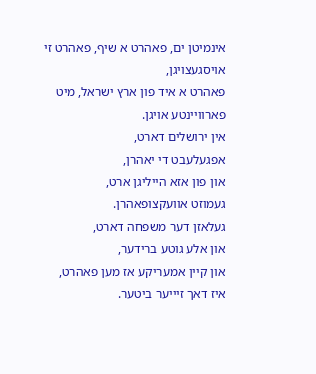אינמיטן ים, פאהרט א שיף, פאהרט זי אויסגעצויגן,
פאהרט א איד פון ארץ ישראל, מיט פארוויינטע אויגן.
אין ירושלים דארט,
אפגעלעבט די יאהרן,
און פון אזא הייליגן ארט,
געמוזט אוועקצופאהרן.
געלאזן דער משפחה דארט,
און אלע גוטע ברידער,
און קיין אמעריקע אז מען פאהרט,
איז דאך זיייער ביטער.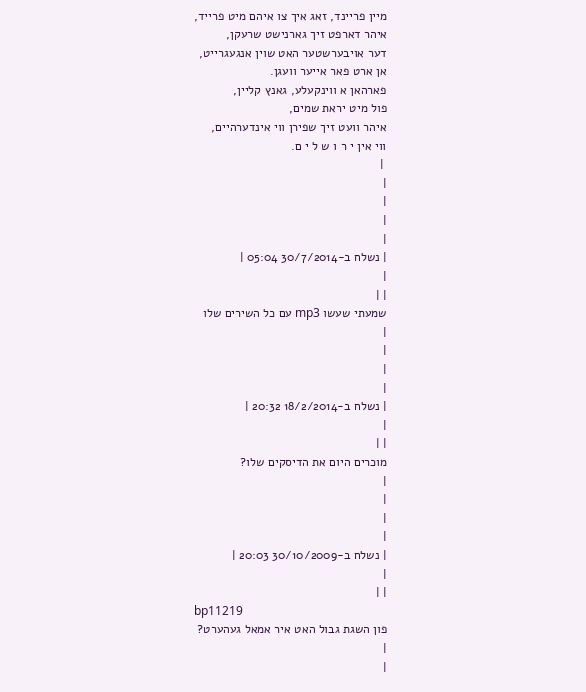מיין פריינד, זאג איך צו איהם מיט פרייד,
איהר דארפט זיך גארנישט שרעקן,
דער אויבערשטער האט שוין אנגעגרייט,
אן ארט פאר אייער וועגן.
פארהאן א ווינקעלע, גאנץ קליין,
פול מיט יראת שמים,
איהר וועט זיך שפירן ווי אינדערהיים,
ווי אין י ר ו ש ל י ם.
 |
|
|
|
|
| נשלח ב-30/7/2014 05:04 |
|
| |
שמעתי שעשו mp3 עם כל השירים שלו
|
|
|
|
| נשלח ב-18/2/2014 20:32 |
|
| |
מוכרים היום את הדיסקים שלו?
|
|
|
|
| נשלח ב-30/10/2009 20:03 |
|
| |
bp11219
פון השגת גבול האט איר אמאל געהערט?
|
|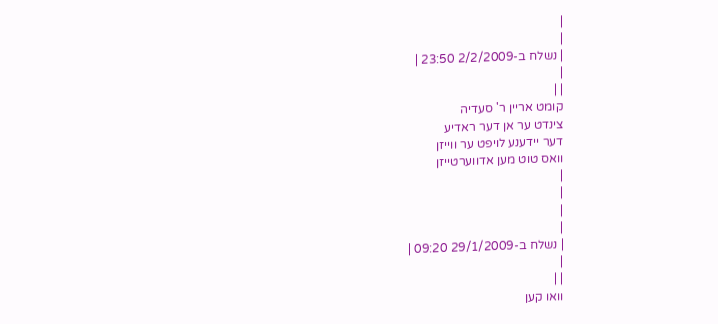|
|
| נשלח ב-2/2/2009 23:50 |
|
| |
קומט אריין ר' סעדיה
צינדט ער אן דער ראדיע
דער יידענע לויפט ער ווייזן
וואס טוט מען אדווערטייזן
|
|
|
|
| נשלח ב-29/1/2009 09:20 |
|
| |
וואו קען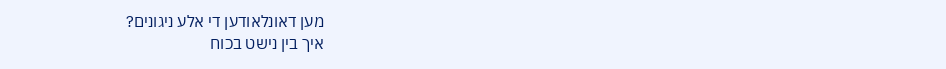מען דאונלאודען די אלע ניגונים?
איך בין נישט בכוח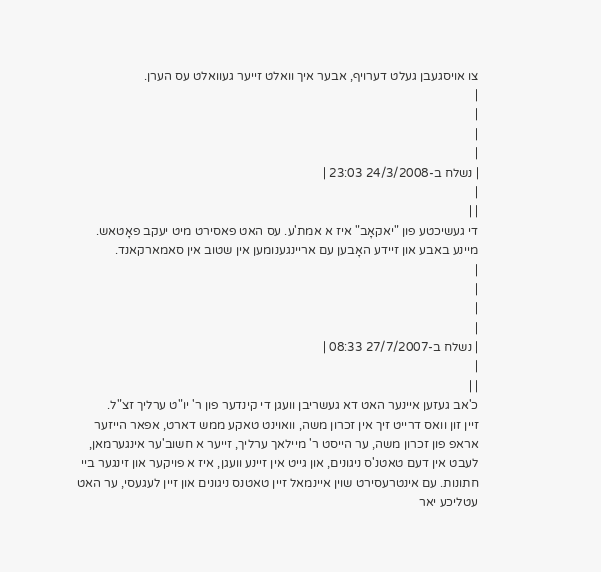צו אויסגעבן געלט דערויף, אבער איך וואלט זייער געוואלט עס הערן.
|
|
|
|
| נשלח ב-24/3/2008 23:03 |
|
| |
די געשיכטע פון "יאקאָב" איז א אמת'ע. עס האט פאסירט מיט יעקב פאָטאש. מיינע באבע און זיידע האָבען עם אריינגענומען אין שטוב אין סאמארקאנד.
|
|
|
|
| נשלח ב-27/7/2007 08:33 |
|
| |
כ'אב געזען איינער האט דא געשריבן וועגן די קינדער פון ר' יו"ט ערליך זצ"ל.
זיין זון וואס דרייט זיך אין זכרון משה, וואוינט טאקע ממש דארט, אפאר הייזער אראפ פון זכרון משה, ער הייסט ר' מיילאך ערליך, זייער א חשוב'ער אינגערמאן, לעבט אין דעם טאטנ'ס ניגונים, און גייט אין זיינע וועגן, איז א פויקער און זינגער ביי חתונות. עם אינטרעסירט שוין איינמאל זיין טאטנס ניגונים און זיין לעגעסי, ער האט עטליכע יאר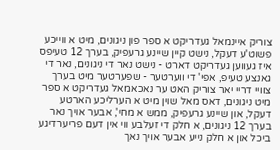צוריק איינמאל געדריקט א ספר פון ניגונים, מיט א ווייכע פשוט'ע דעקל, נישט קיין שיינע גרעפיק, בערך 12 טעיפס איז געווען געדריקט דארט - נישט נאר די ניגונים, נאר די גאנצע טעיפ, אפי' די ווערטער - שפערטער מיט בערך צוויי דריי יאר צוריק האט ער נאכאמאל געדריקט א ספר מיט ניגונים, דאס מאל שוין מיט א הערליכע הארטע דעקל, און שיינע גרעפיק, ממש א מחי', אבער אויך נאר בערך 12 ניגונים, א חלק די זעלבע ווי אין דעם פריערדיגע ביכל און א חלק נייע אבער אויך נאך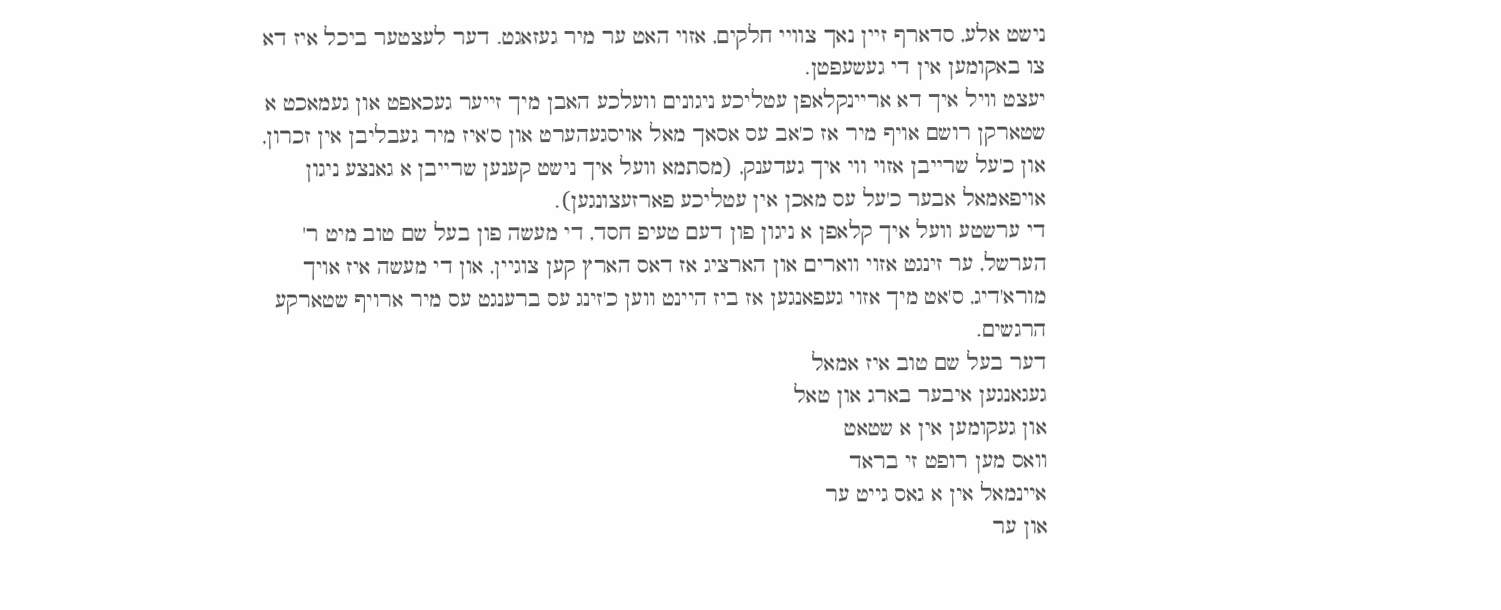נישט אלע, סדארף זיין נאך צוויי חלקים, אזוי האט ער מיר געזאגט. דער לעצטער ביכל איז דא צו באקומען אין די געשעפטן.
יעצט וויל איך דא אריינקלאפן עטליכע ניגונים וועלכע האבן מיך זייער געכאפט און געמאכט א שטארקן רושם אויף מיר אז כ'אב עס אסאך מאל אויסגעהערט און ס'איז מיר געבליבן אין זכרון, און כ'על שרייבן אזוי ווי איך געדענק, (מסתמא וועל איך נישט קענען שרייבן א גאנצע ניגון אויפאמאל אבער כ'על עס מאכן אין עטליכע פארזעצונגען).
די ערשטע וועל איך קלאפן א ניגון פון דעם טעיפ חסד, די מעשה פון בעל שם טוב מיט ר' הערשל, ער זינגט אזוי ווארים און הארציג אז דאס הארץ קען צוגיין, און די מעשה איז אויך מורא'דיג, ס'אט מיך אזוי געפאנגען אז ביז היינט ווען כ'זינג עס ברענגט עס מיר ארויף שטארקע הרגשים.
דער בעל שם טוב איז אמאל
געגאנגען איבער בארג און טאל
און געקומען אין א שטאט
וואס מען רופט זי בראד
איינמאל אין א גאס גייט ער
און ער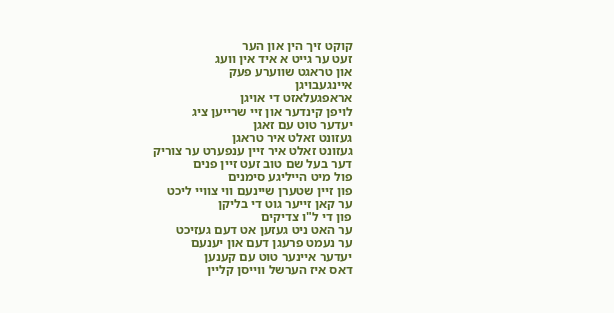קוקט זיך הין און הער
זעט ער גייט א איד אין וועג
און טראגט שווערע פעק
איינגעבויגן
אראפגעלאזט די אויגן
לויפן קינדער און זיי שרייען ציג
יעדער טוט עם זאגן
געזונט זאלט איר טראגן
געזונט זאלט איר זיין ענפערט ער צוריק
דער בעל שם טוב זעט זיין פנים
פול מיט הייליגע סימנים
פון זיין שטערן שיינעם ווי צוויי ליכט
ער קאן זייער גוט די בליקן
פון די ל"ו צדיקים
ער האט ניט געזען אט דעם געזיכט
ער נעמט פרעגן דעם און יענעם
יעדער איינער טוט עם קענען
דאס איז הערשל ווייסן קליין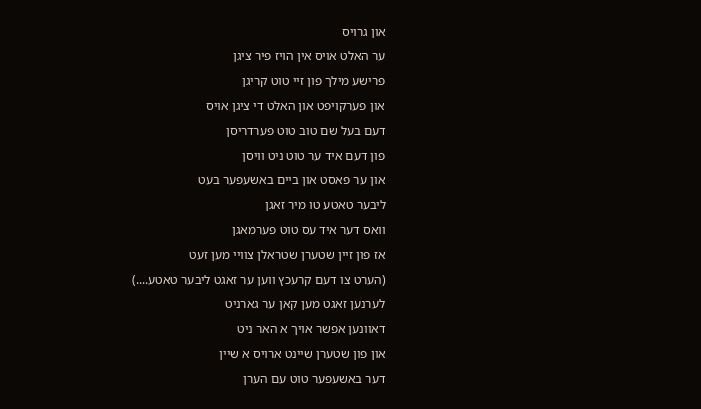און גרויס
ער האלט אויס אין הויז פיר ציגן
פרישע מילך פון זיי טוט קריגן
און פערקויפט און האלט די ציגן אויס
דעם בעל שם טוב טוט פערדריסן
פון דעם איד ער טוט ניט וויסן
און ער פאסט און ביים באשעפער בעט
ליבער טאטע טו מיר זאגן
וואס דער איד עס טוט פערמאגן
אז פון זיין שטערן שטראלן צוויי מען זעט
(הערט צו דעם קרעכץ ווען ער זאגט ליבער טאטע....)
לערנען זאגט מען קאן ער גארניט
דאוונען אפשר אויך א האר ניט
און פון שטערן שיינט ארויס א שיין
דער באשעפער טוט עם הערן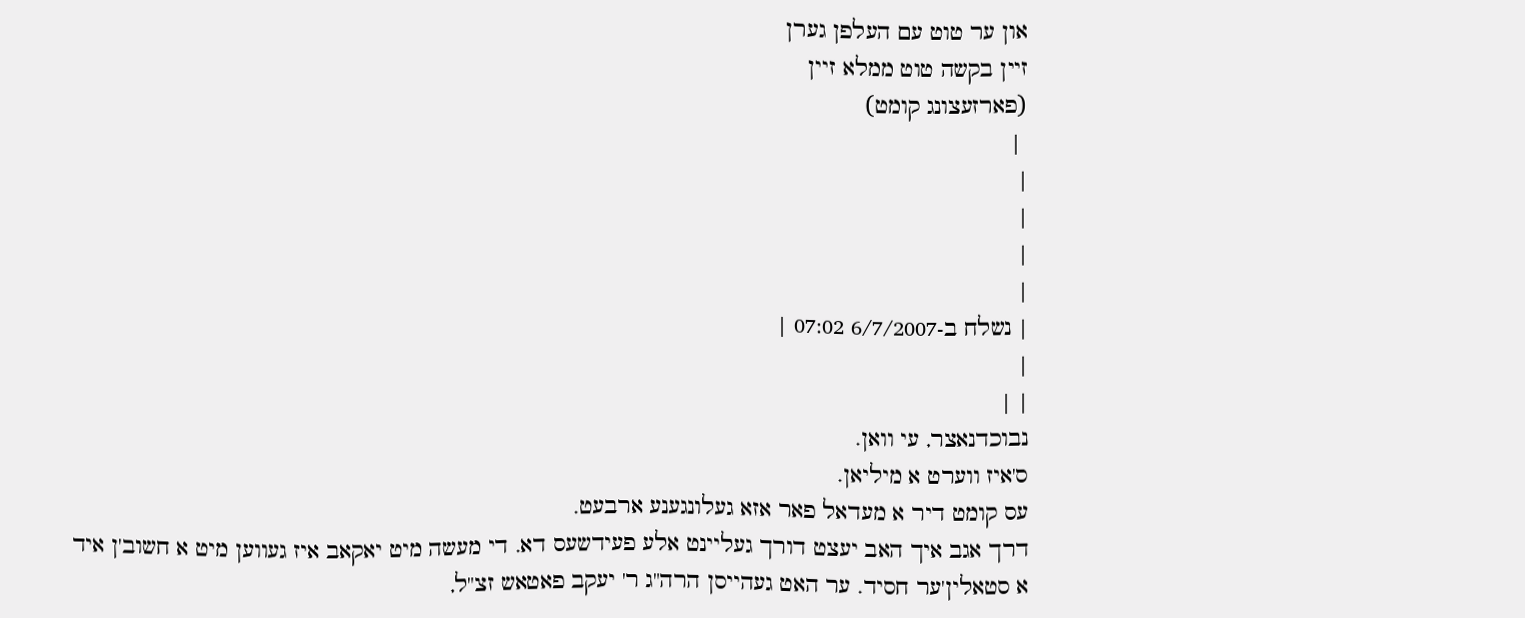און ער טוט עם העלפן גערן
זיין בקשה טוט ממלא זיין
(פארזעצונג קומט)
 |
|
|
|
|
| נשלח ב-6/7/2007 07:02 |
|
| |
נבוכדנאצר, עי וואן.
ס'איז ווערט א מיליאן.
עס קומט דיר א מעדאל פאר אזא געלונגענע ארבעט.
דרך אגב איך האב יעצט דורך געליינט אלע פעידשעס דא. די מעשה מיט יאקאב איז געווען מיט א חשוב'ן איד א סטאלין'ער חסיד. ער האט געהייסן הרה"ג ר' יעקב פאטאש זצ"ל,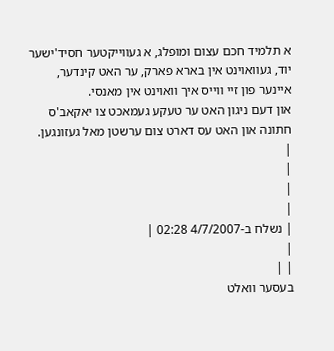א תלמיד חכם עצום ומופלג, א געווייקטער חסיד'ישער יוד, געוואוינט אין בארא פארק, ער האט קינדער, איינער פון זיי ווייס איך וואוינט אין מאנסי.
און דעם ניגון האט ער טעקע געמאכט צו יאקאב'ס חתונה און האט עס דארט צום ערשטן מאל געזונגען.
|
|
|
|
| נשלח ב-4/7/2007 02:28 |
|
| |
בעסער וואלט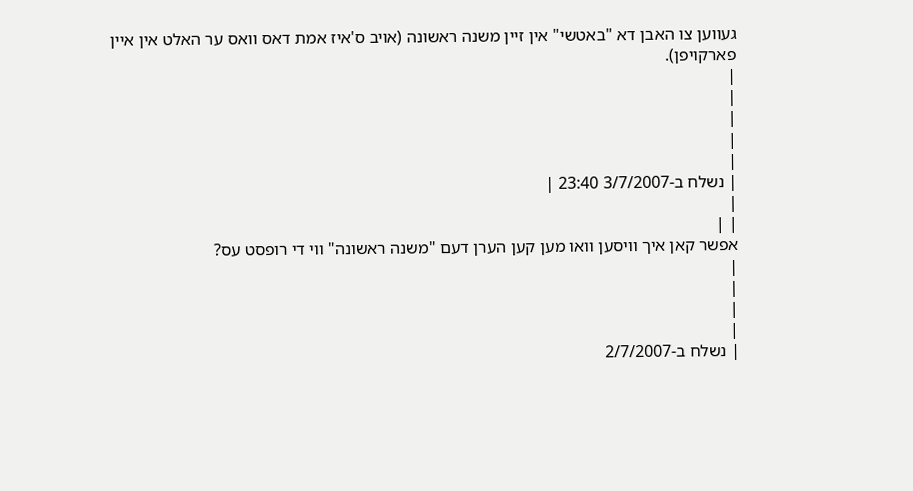געווען צו האבן דא "באטשי" אין זיין משנה ראשונה (אויב ס'איז אמת דאס וואס ער האלט אין איין פארקויפן).
|
|
|
|
|
| נשלח ב-3/7/2007 23:40 |
|
| |
אפשר קאן איך וויסען וואו מען קען הערן דעם "משנה ראשונה" ווי די רופסט עס?
|
|
|
|
| נשלח ב-2/7/2007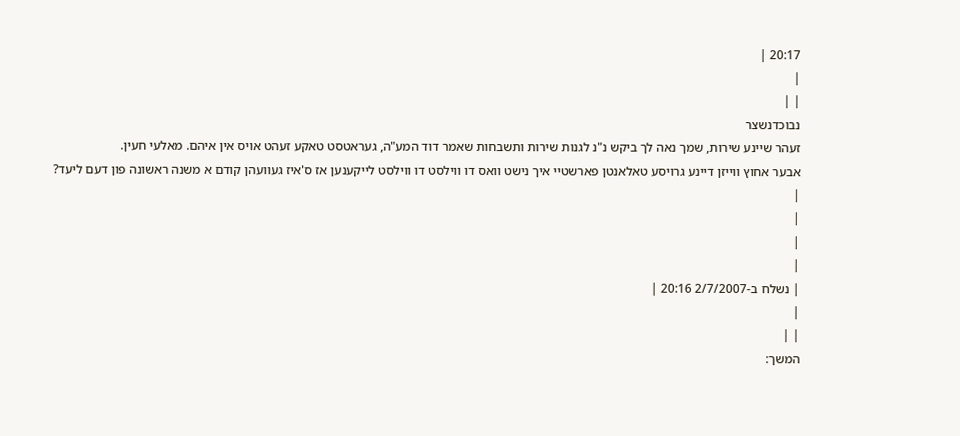20:17 |
|
| |
נבוכדנשצר
זעהר שיינע שירות, שמך נאה לך ביקש נ"נ לגנות שירות ותשבחות שאמר דוד המע"ה, געראטסט טאקע זעהט אויס אין איהם. מאלעי חעין.
אבער אחוץ ווייזן דיינע גרויסע טאלאנטן פארשטיי איך נישט וואס דו ווילסט דו ווילסט לייקענען אז ס'איז געוועהן קודם א משנה ראשונה פון דעם ליעד?
|
|
|
|
| נשלח ב-2/7/2007 20:16 |
|
| |
המשך: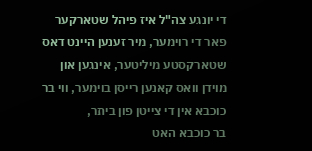די יונגע צה"ל איז פיהל שטארקער פאר די רוימער, מיר זענען היינט דאס שטארקסטע מיליטער, אינגען און מוידן וואס קאנען רייסן בוימער, ווי בר כוכבא אין די צייטן פון ביתר,
בר כוכבא האט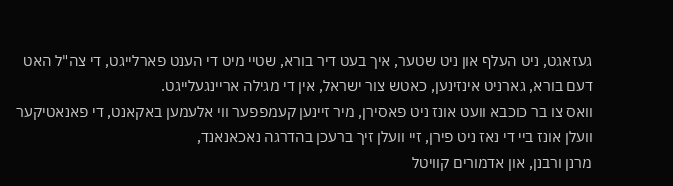געזאגט, ניט העלף און ניט שטער, איך בעט דיר בורא, שטיי מיט די הענט פארלייגט, די צה"ל האט דעם בורא, גארניט אינזינען, כאטש צור ישראל, אין די מגילה אריינגעלייגט.
וואס צו בר כוכבא וועט אונז ניט פאסירן, מיר זיינען קעמפפער ווי אלעמען באקאנט, די פאנאטיקער וועלן אונז ביי די נאז ניט פירן, זיי וועלן זיך ברעכן בהדרגה נאכאנאנד,
מרנן ורבנן, און אדמורים קוויטל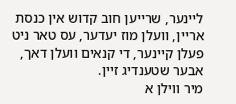ליינער, שרייען חוב קדוש אין כנסת אריין, וועלן מוז יעדער, עס טאר ניט פעלן קיינער, די קנאים וועלן דאך, אבער שטענדיג זיין.
מיר ווילן א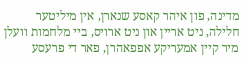מדינה, פון איהר קאסע שנארן, אין מיליטער חלילה, ניט אריין און ניט ארויס, ביי מלחמות וועלן מיר קיין אמעריקע אפפאהרן, פאר די פרעסע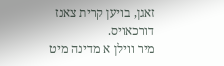זאגן, בויען קרית צאנז דורכאויס.
מיר ווילן א מדינה מיט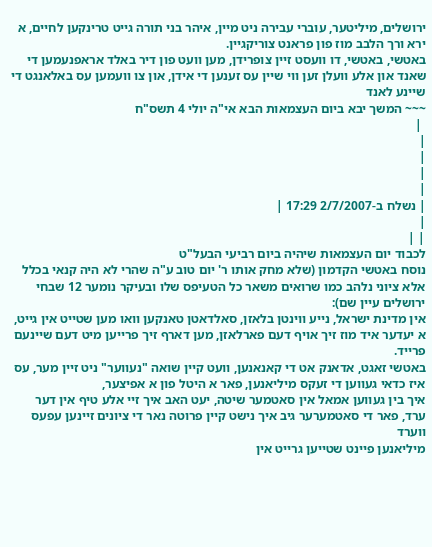ירושלים, מיליטער, עוברי עבירה ניט מיין, איהר בני תורה גייט טרינקען לחיים, א ירא ורך הלבב מוז פון פראנט צוריקגיין.
באטשי, באטשי, דו וועסט זיין צופרידן, מען וועט פון דיר באלד אראפנעמען די שאנד און אלע וועלן זען ווי שיין עס זענען די אידן, און צו וועמען עס באלאנגט די שיינע לאנד
~~~ המשך יבא ביום העצמאות הבא אי"ה יולי 4 תשס"ח
 |
|
|
|
|
| נשלח ב-2/7/2007 17:29 |
|
| |
לכבוד יום העצמאות שיהיה ביום רביעי הבעל"ט
נוסח באטשי הקדמון (שלא מחק אותו ר' יום טוב ע"ה שהרי לא היה קנאי בכלל אלא ציוני נלהב כמו שרואים משאר כל הטעיפס שלו ובעיקר נומער 12 שבחי ירושלים עיין שם):
אין מדינת ישראל, נייע ווינטן בלאזן, סאלדאטן טאנקען וואו מען שטייט אין גייט, א יעדער איד מוז זיך אויף דעם פארלאזן, מען דארף זיך פרייען מיט דעם שיינעם פרייד.
באטשי זאגט, אדאנק אט די קאנאנען, וועט קיין שואה "נעווער" ניט זיין מער, עס איז כדאי געווען די זעקס מיליאנען, פאר א היטל פון א אפיצער,
איך בין געווען אמאל אין סאטמער שיטה, יעט האב איך זיי אלע טיף אין דער ערד, פאר די סאטמערער גיב איך נישט קיין פרוטה נאר די ציונים זיינען עפעס ווערד
מיליאנען פיינט שטייען גרייט אין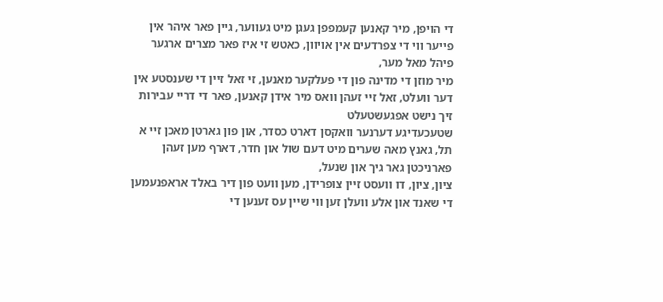די הויפן, מיר קאנען קעמפפן געגן מיט געווער, גיין פאר איהר אין פייער ווי די צפרדעים אין אויוון, כאטש זי איז פאר מצרים ארגער פיהל מאל מער,
מיר מוזן די מדינה פון די פעלקער מאנען, זי זאל זיין די שענסטע אין דער וועלט, זאל זיי זעהן וואס מיר אידן קאנען, פאר די דריי עבירות זיך נישט אפגעשטעלט
שטעכעדיגע דערנער וואקסן דארט כסדר, און פון גארטן מאכן זיי א תל, גאנץ מאה שערים מיט דעם שול און חדר, דארף מען זעהן פארניכטן גאר גיך און שנעל,
ציון, ציון, דו וועסט זיין צופרידן, מען וועט פון דיר באלד אראפנעמען די שאנד און אלע וועלן זען ווי שיין עס זענען די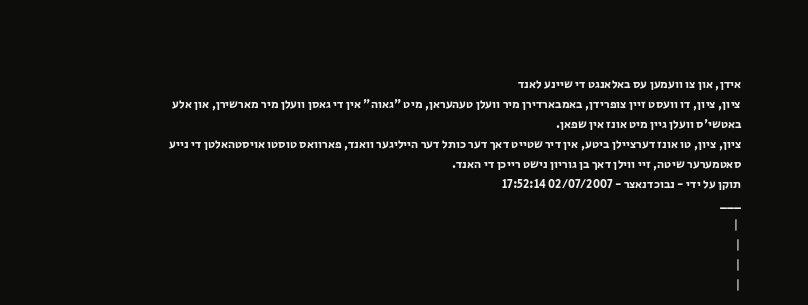אידן, און צו וועמען עס באלאנגט די שיינע לאנד
ציון, ציון, דו וועסט זיין צופרידן, באמבארדירן מיר וועלן טעהעראן, מיט "גאוה" אין די גאסן וועלן מיר מארשירן, און אלע באטשי'ס וועלן גיין מיט אונז אין שפאן.
ציון, ציון, טו אונז דערציילן ביטע, אין דיר שטייט דאך דער כותל דער הייליגער וואנד, פארוואס טוסטו אויסטהאלטן די נייע סאטמערער שיטה, זיי ווילן דאך בן גוריון נישט רייכן די האנד.
תוקן על ידי - נבוכדנאצר - 02/07/2007 17:52:14
___
 |
|
|
|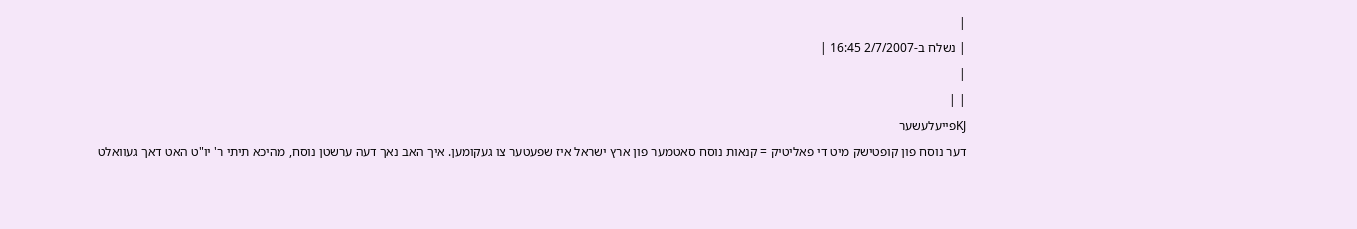|
| נשלח ב-2/7/2007 16:45 |
|
| |
KJפייעלעשער
דער נוסח פון קופטישק מיט די פאליטיק = קנאות נוסח סאטמער פון ארץ ישראל איז שפעטער צו געקומען. איך האב נאך דעה ערשטן נוסח, מהיכא תיתי ר' יו"ט האט דאך געוואלט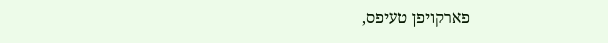פארקויפן טעיפס,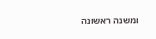ומשנה ראשונה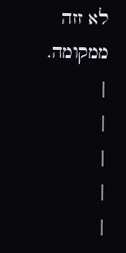לא זזה ממקומה.
|
|
|
|
|